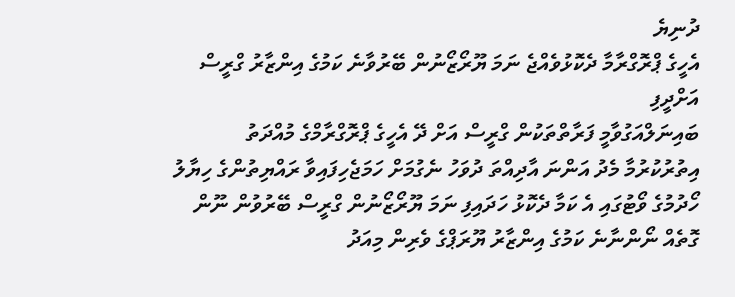ދުނިޔެ
އެހީގެ ޕްރޮގްރާމާ ދެކޮޅުވެއްޖެ ނަމަ ޔޫރޯޒޯނުން ބޭރުވާނެ ކަމުގެ އިންޒާރު ގްރީސް އަށްދީފި
ބައިނަލްއަގުވާމީ ފަރާތްތަކުން ގްރީސް އަށް ދޭ އެހީގެ ޕްރޮގްރާމްގެ މުއްދަތު އިތުރުކުރުމާ މެދު އަންނަ އާދިއްތަ ދުވަހު ނެގުމަށް ހަމަޖެހިފައިވާ ރައްޔިތުންގެ ހިޔާލު ހޯދުމުގެ ވޯޓުގައި އެ ކަމާ ދެކޮޅު ހަދައިފި ނަމަ ޔޫރޯޒޯނުން ގްރީސް ބޭރުވުން ނޫން ގޮތެއް ނޯންނާނެ ކަމުގެ އިންޒާރު ޔޫރަޕްގެ ވެރިން މިއަދު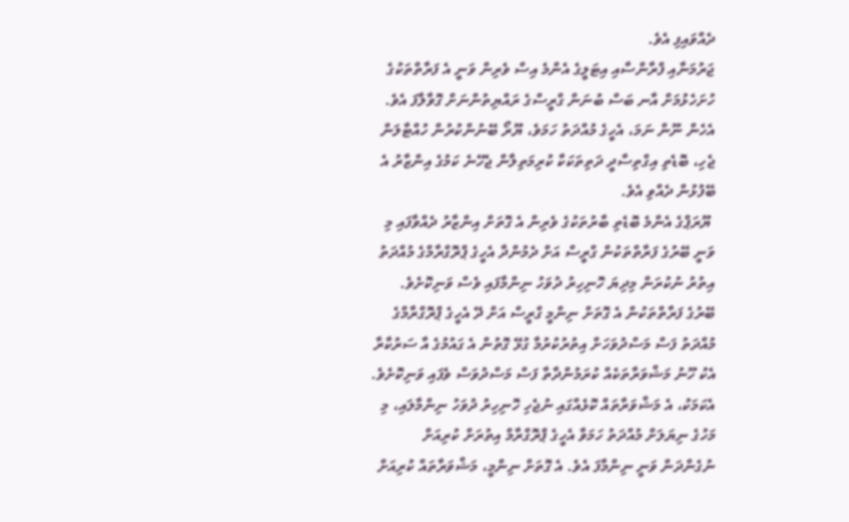ދެއްވައިފި އެވެ.
ޖަރުމަނާއި ފްރާންސާއި އިޓަލީގެ އެންމެ އިސް ވެރިން ވަނީ އެ ފަރާތްތަކުގެ ހުށަހެޅުމަށް އާނ ބަސް ބުނަން ގްރީސްގެ ރައްޔިތުންނަށް ގޮވާލާފަ އެވެ. އެހެން ނޫން ނަމަ، އެހީގެ މުއްދަތު ހަމަވެ، ޔޫރޯ ބޭނުންކުރުން ހުއްޓާލަން ޖެހި، ބޮޑެތި އިގްތިސާދީ ދަތިތަކަކާ ކުރިމަތިލާން ޖެހޭނެ ކަމުގެ އިންޒާރު އެ ބޭފުޅުން ދެއްވި އެވެ.
 ޔޫރަޕްގެ އެންމެ ބޮޑެތި ބާރުތަކުގެ ވެރިން އެ ގޮތަށް އިންޒާރު ދެއްވާފައި މި ވަނީ ބޭރުގެ ފަރާތްތަކުން ގްރީސް އަށް ދެމުންދާ އެހީގެ ޕްރޮގްރާމްގެ މުއްދަތު އިތުރު ނުކުރަން މިދިޔަ ހޮނިހިރު ދުވަހު ނިންމާފައި ވެސް ވަނިކޮށެވެ.
ބޭރުގެ ފަރާތްތަކުން އެ ގޮތަށް ނިންމީ ގްރީސް އަށް ދޭ އެހީގެ ޕްރޮގްރާމްގެ މުއްދަތު ފަސް މަސްދުވަހަށް އިތުރުކުރުމާ ގުޅޭ ގޮތުން އެ ގައުމުގެ އާ ސަރުކާރާ އެކު ހޫނު މަޝްވަރާތަކެއް ކުރަމުންދާތާ ފަސް މަސްދުވަސް ވެފައި ވަނިކޮށެވެ. އެކަމަކު، އެ މަޝްވަރާތައް ކޮޅެއްގައި ނުޖެހި ހޮނިހިރު ދުވަހު ނިންމާލައި، މި މަހުގެ ނިޔަލަށް މުއްދަތު ހަމަވާ އެހީގެ ޕްރޮގްރާމް އިތުރަށް ކުރިއަށް ނުގެންދަން ވަނީ ނިންމާފަ އެވެ. އެ ގޮތަށް ނިންމީ، މަޝްވަރާތައް ކުރިއަށް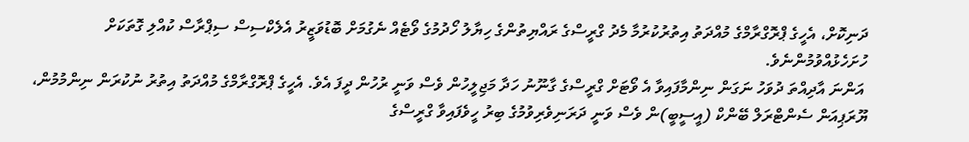ދަނިކޮށް، އެހީގެ ޕްރޮގްރާމްގެ މުއްދަތު އިތުރުކުރުމާ މެދު ގްރީސްގެ ރައްޔިތުންގެ ހިޔާލު ހޯދުމުގެ ވޯޓެއް ނެގުމަށް ބޮޑުވަޒީރު އެލެކްސިސް ސިޕްރާސް ކުއްލި ގޮތަކަށް ހުށަހެޅުއްވުމުންނެވެ.
 އަންނަ އާދިއްތަ ދުވަހު ނަގަން ނިންމާފައިވާ އެ ވޯޓަށް ގްރީސްގެ ގާނޫނު ހަދާ މަޖިލީހުން ވެސް ވަނީ ރުހުން ދީފަ އެވެ. އެހީގެ ޕްރޮގްރާމްގެ މުއްދަތު އިތުރު ނުކުރަން ނިންމުމުން، ޔޫރަޕިއަން ސެންޓްރަލް ބޭންކް (އީސީބީ)ން ވެސް ވަނީ ދަރަނިވެރިވުމުގެ ބިރު ހީވެފައިވާ ގްރީސްގެ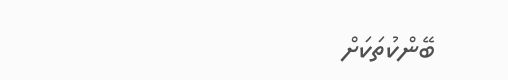ބޭންކުތަކަށް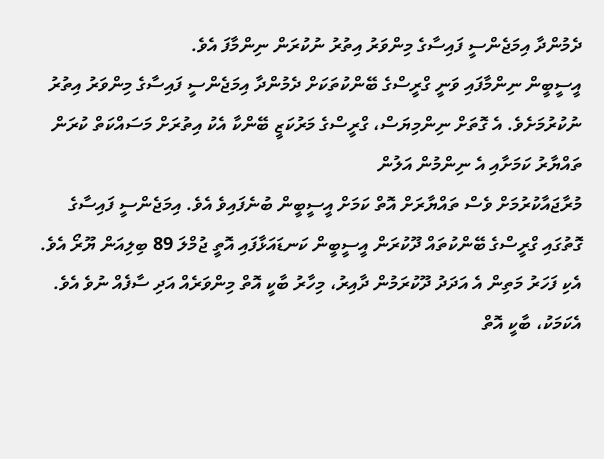ދެމުންދާ އިމަޖެންސީ ފައިސާގެ މިންވަރު އިތުރު ނުކުރަން ނިންމާފަ އެވެ.
އީސީބީން ނިންމާފައި ވަނީ ގްރީސްގެ ބޭންކުތަކަށް ދެމުންދާ އިމަޖެންސީ ފައިސާގެ މިންވަރު އިތުރު ނުކުރުމަށެވެ. އެ ގޮތަށް ނިންމިޔަސް، ގްރީސްގެ މަރުކަޒީ ބޭންކާ އެކު އިތުރަށް މަސައްކަތް ކުރަން ތައްޔާރު ކަމަށާއި އެ ނިންމުން އަލުން
މުރާޖައާކުރުމަށް ވެސް ތައްޔާރަށް އޮތް ކަމަށް އީސީބީން ބުނެފައިވެ އެވެ. އިމަޖެންސީ ފައިސާގެ ގޮތުގައި ގްރީސްގެ ބޭންކުތައް ދޫކުރަން އީސީބީން ކަނޑައަޅާފައި އޮތީ ޖުމްލަ 89 ބިލިއަން ޔޫރޯ އެވެ. އެކި ފަހަރު މަތިން އެ އަދަދު ދޫކުރަމުން ދާއިރު، މިހާރު ބާކީ އޮތް މިންވަރެއް އަދި ސާފެއް ނުވެ އެވެ. އެކަމަކު، ބާކީ އޮތް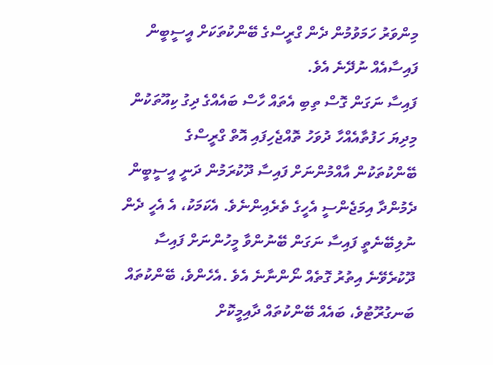މިންވަރު ހަމަވުމުން ދެން ގްރީސްގެ ބޭންކުތަކަށް އީސީބީން ފައިސާއެއް ނުދޭނެ އެވެ.
ފައިސާ ނަގަން ގޮސް ތިބި އެތައް ހާސް ބައެއްގެ ދިގު ކިއޫތަކުން މިދިޔަ ހަފުތާއެއްހާ ދުވަހު ތޮއްޖެހިފައި އޮތް ގްރީސްގެ ބޭންކުތަކުން އާއްމުންނަށް ފައިސާ ދޫކުރަމުން ދަނީ އީސީބީން ދެމުންދާ އިމަޖެންސީ އެހީގެ ތެރެއިންނެވެ. އެކަމަކު، އެ އެހީ ދެން ނުލިބޭނެތީ ފައިސާ ނަގަން ބޭނުންވާ މީހުންނަށް ފައިސާ ދޫކުރެވޭނެ އިތުރު ގޮތެއް ނޯންނާނެ އެވެ .އެހެންވެ، ބޭންކުތައް ބަނގުރޫޓުވެ، ބައެއް ބޭންކުތައް ދާއިމީކޮށް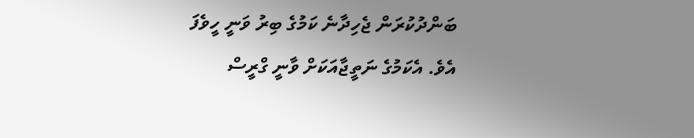ބަންދުކުރަން ޖެހިދާނެ ކަމުގެ ބިރު ވަނީ ހީވެފަ އެވެ. އެކަމުގެ ނަތީޖާއަކަށް ވާނީ ގްރީސް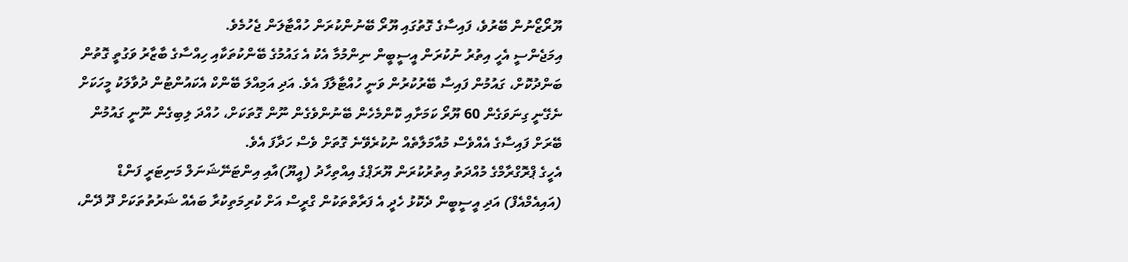ޔޫރޯޒޯނުން ބޭރުވެ، ފައިސާގެ ގޮތުގައި ޔޫރޯ ބޭނުންކުރަން ހުއްޓާލަން ޖެހުމެވެ.
އިމަޖެންސީ އެހީ އިތުރު ނުކުރަން އީސީބީން ނިންމުމާ އެކު އެ ގައުމުގެ ބޭންކުތަކާއި ހިއްސާގެ ބާޒާރު ވަގުތީ ގޮތުން ބަންދުކޮށް، ގައުމުން ފައިސާ ބޭރުކުރުން ވަނީ ހުއްޓާލާފަ އެވެ. އަދި އަމިއްލަ ބޭންކް އެކައުންޓުން ދުވާލަކު މީހަކަށް ނެގޭނީ ގިނަވަގެން 60 ޔޫރޯ ކަމަށާއި ކޮންމެހެން ބޭނުންވެގެން ނޫން ގޮތަކަށް، ހުއްދަ ލިބިގެން ނޫނީ ގައުމުން ބޭރަށް ފައިސާގެ އެއްވެސް މުއާމަލާތެއް ނުކުރެވޭނެ ގޮތަށް ވެސް ހަދާފަ އެވެ.
އެހީގެ ޕްރޮގްރާމްގެ މުއްދަތު އިތުރުކުރަން ޔޫރަޕްގެ އިއްތިހާދު (އީޔޫ)އާއި އިންޓަނޭޝަނަލް މަނިޓަރީ ފަންޑް (އައިއެމްއެފް) އަދި އީސީބީން ދެކޮޅު ހެދީ އެ ފަރާތްތަކުން ގްރީސް އަށް ކުރިމަތިކުރާ ބައެއް ޝަރުތުތަކަށް ދޫ ދޭން،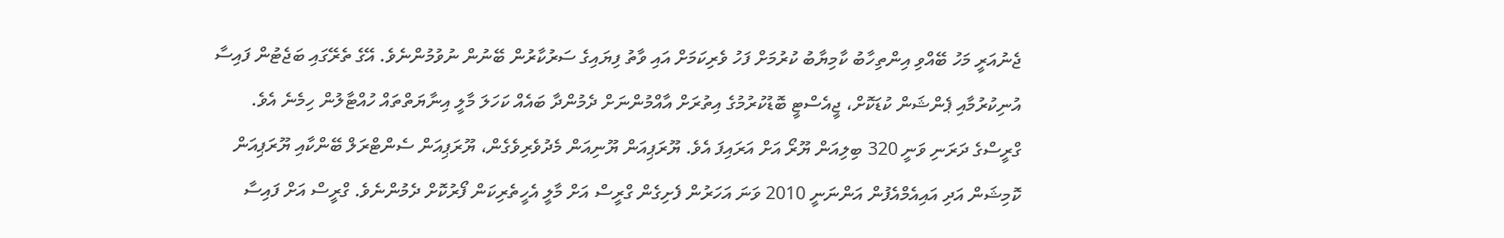ޖެނުއަރީ މަހު ބޭއްވި އިންތިހާބު ކާމިޔާބު ކުރުމަށް ފަހު ވެރިކަމަށް އައި ވާތު ފިޔައިގެ ސަރުކާރުން ބޭނުން ނުވުމުންނެވެ. އޭގެ ތެރޭގައި ބަޖެޓުން ފައިސާ އުނިކުރުމާއި ޕެންޝަން ކުޑަކޮށް، ޖީއެސްޓީ ބޮޑުކުރުމުގެ އިތުރަށް އާއްމުންނަށް ދެމުންދާ ބައެއް ކަހަލަ މާލީ އިނާޔަތްތައް ހުއްޓާލުން ހިމެނެ އެވެ.
ގްރީސްގެ ދަރަނި ވަނީ 320 ބިލިއަން ޔޫރޯ އަށް އަރައިފަ އެވެ. ޔޫރަޕިއަން ޔޫނިއަން މެދުވެރިވެގެން، ޔޫރަޕިއަން ސެންޓްރަލް ބޭންކާއި ޔޫރަޕިއަން ކޮމިޝަން އަދި އައިއެމްއެފުން އަންނަނީ 2010 ވަނަ އަހަރުން ފެށިގެން ގްރީސް އަށް މާލީ އެހީތެރިކަން ފޯރުކޮށް ދެމުންނެވެ. ގްރީސް އަށް ފައިސާ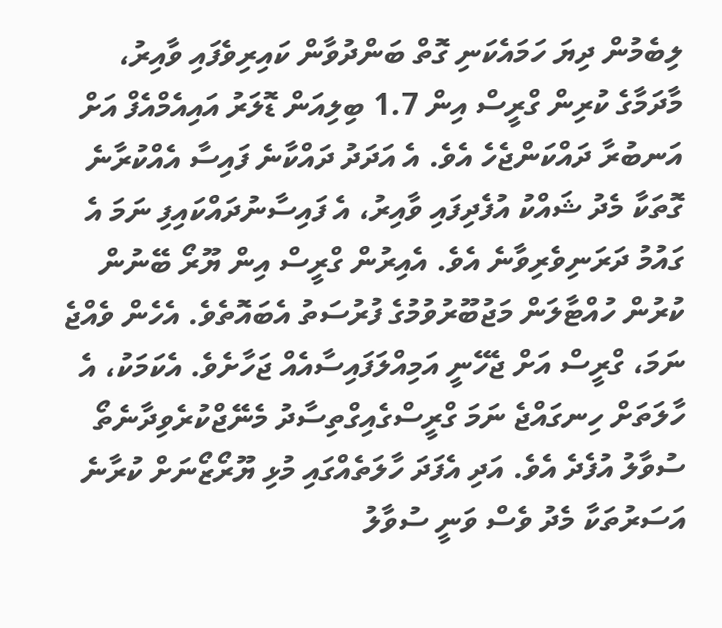ލިބެމުން ދިޔަ ހަމައެކަނި ގޮތް ބަންދުވާން ކައިރިވެފައި ވާއިރު، މާދަމާގެ ކުރިން ގްރީސް އިން 1.7 ބިލިއަން ޑޮލަރު އައިއެމްއެފް އަށް އަނބުރާ ދައްކަންޖެހެ އެވެ. އެ އަދަދު ދައްކާނެ ފައިސާ އެއްކުރާނެ ގޮތަކާ މެދު ޝައްކު އުފެދިފައި ވާއިރު، އެ ފައިސާނުދައްކައިފި ނަމަ އެ ގައުމު ދަރަނިވެރިވާނެ އެވެ. އެއިރުން ގްރީސް އިން ޔޫރޯ ބޭނުން ކުރުން ހުއްޓާލަން މަޖުބޫރުވުމުގެ ފުރުސަތު އެބައޮތެވެ. އެހެން ވެއްޖެ ނަމަ، ގްރީސް އަށް ޖެހޭނީ އަމިއްލަފައިސާއެއް ޖަހާށެވެ. އެކަމަކު، އެ ހާލަތަށް ހިނގައްޖެ ނަމަ ގްރީސްގެއިގްތިސާދު މެނޭޖްކުރެވިދާނެތޯ ސުވާލު އުފެދެ އެވެ. އަދި އެފަދަ ހާލަތެއްގައި މުޅި ޔޫރޯޒޯނަށް ކުރާނެ އަސަރުތަކާ މެދު ވެސް ވަނީ ސުވާލު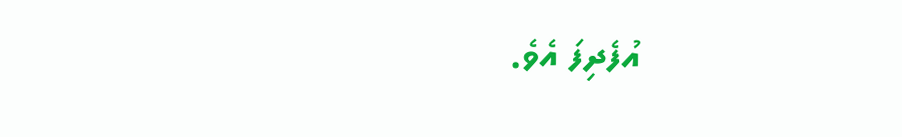އުފެދިފަ އެވެ.